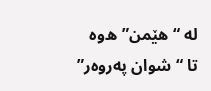له‌ “هێمن”ه‌وه‌ تا “شوان په‌روه‌ر‌”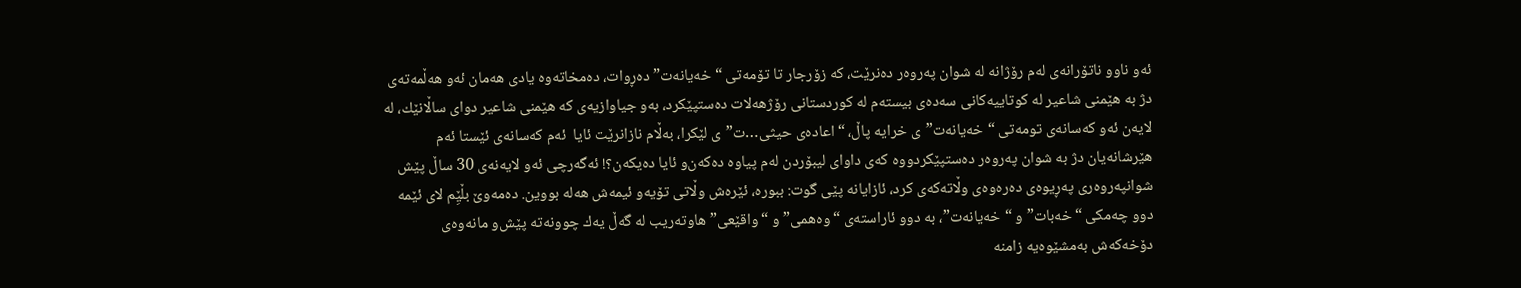ئه‌و ناوو ناتۆرانه‌ی‌ له‌م رۆژانه‌ له‌ شوان په‌روه‌ر ده‌نرێت، كه‌ زۆرجار تا تۆمه‌تی‌ “خه‌یانه‌ت” ده‌ڕوات، ده‌مخاته‌وه‌ یادی‌ هه‌مان ئه‌و هه‌ڵمه‌ته‌ی‌ دژ به‌ هێمنی‌ شاعیر له‌ كوتاییه‌كانی‌ سه‌ده‌ی‌ بیسته‌م له‌ كوردستانی‌ رۆژهه‌لات ده‌ستپێكرد، به‌و جیاوازیه‌ی‌ كه‌ هێمنی‌ شاعیر دوای‌ ساڵانێك، له‌ لایه‌ن ئه‌و كه‌سانه‌ی‌ تومه‌تی‌ “خه‌یانه‌ت”ی‌ خرایه‌ پاڵ، “اعاده‌ی‌ حیثی…ت”ی‌ لێكرا، به‌ڵام نازانرێت ئایا  ئه‌م كه‌سانه‌ی‌ ئێستا ئه‌م هێرشانه‌یان دژ به‌ شوان په‌روه‌ر ده‌ستپێكردووه‌ كه‌ی‌ داوای‌ لیبۆردن له‌م پیاوه‌ ده‌كه‌ن‌و ئایا ده‌یكه‌ن؟! ئه‌گه‌رچی‌ ئه‌و لایه‌نه‌ی‌ 30 ساڵ پێش شوانپه‌روه‌ری‌ په‌ڕیوه‌ی‌ ده‌ره‌وه‌ی‌ وڵاته‌كه‌ی‌ كرد، ئازایانه‌ پێی‌ گوت: ببوره‌، ئێره‌ش وڵاتی‌ تۆیه‌‌و ئیمه‌ش هه‌له‌ بووین. ده‌مه‌وێ‌ بڵێِم لای‌ ئێمه‌ دوو چه‌مكی‌ “خه‌بات‌”و “خه‌یانه‌ت”، به‌ دوو ئاراسته‌ی‌ “وه‌همی‌‌”و “واقێعی‌” هاوته‌ریب له‌ گه‌ڵ یه‌ك چوونه‌ته‌ پێش‌و مانه‌وه‌ی‌ دۆخه‌كه‌ش به‌مشێوه‌یه‌ زامنه‌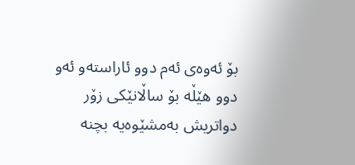بۆ ئه‌وه‌ی‌ ئه‌م دوو ئاراسته‌‌و ئه‌و دوو هێڵه‌ بۆ ساڵانێكی‌ زۆر دواتریش به‌مشێوه‌یه‌ بچنه‌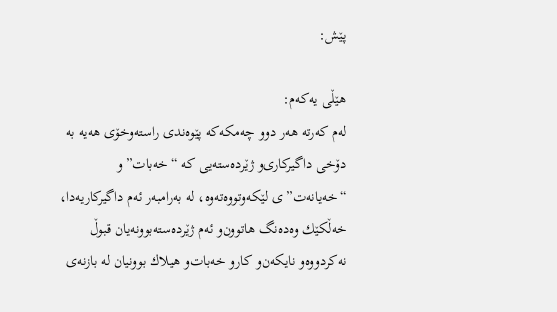پێش:

هێڵی‌ یه‌كه‌م:
له‌م كه‌رته‌ هه‌ر دوو چه‌مكه‌كه‌ پێوه‌ندی‌ راسته‌وخۆی‌ هه‌یه‌ به‌ دۆخی‌ داگیركاری‌‌و ژێرده‌سته‌یی‌ كه‌ “خه‌بات”و “خه‌یانه‌ت”ی‌ لێكه‌وتووه‌ته‌وه‌، له‌ به‌رامبه‌ر ئه‌م داگیركاریه‌دا، خه‌ڵكێك وه‌ده‌نگ هاتوون‌و ئه‌م ژێرده‌سته‌بوونه‌یان قبوڵ نه‌كردووه‌و نایكه‌ن‌و كار‌و خه‌بات‌و هیلاك بوونیان له‌ بازنه‌ی‌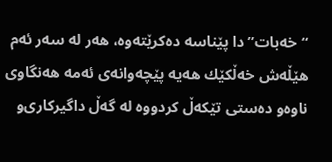“خه‌بات”دا پێناسه‌ ده‌كرێته‌وه‌، هه‌ر له‌ سه‌ر ئه‌م هێڵه‌ش خه‌ڵكێك هه‌یه‌ پێچه‌وانه‌ی‌ ئه‌مه‌ هه‌نگاوی‌ ناوه‌‌و ده‌ستی‌ تێكه‌ڵ كردووه‌ له‌ گه‌ڵ داگیركاری‌‌و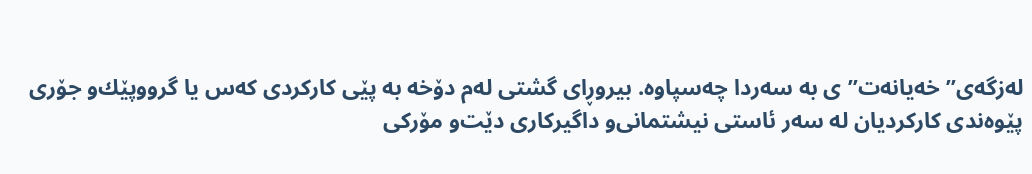له‌زگه‌ی‌”خه‌یانه‌ت”ی‌ به‌ سه‌ردا چه‌سپاوه‌. بیروڕای‌ گشتی‌ له‌م دۆخه‌ به‌ پێی‌ كاركردی‌ كه‌س یا گرووپێك‌و جۆری‌ پێوه‌ندی‌ كاركردیان له‌ سه‌ر ئاستی‌ نیشتمانی‌‌و داگیركاری‌ دێت‌و مۆركی‌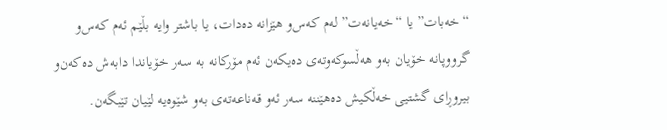“خه‌بات‌” یا “خه‌یانه‌ت” له‌م كه‌‌س‌و هێزانه‌ ده‌دات، یا باشتر وایه‌ بڵێم ئه‌م كه‌س‌و گرووپانه‌ خۆیان به‌و هه‌ڵسوكه‌وته‌ی‌ ده‌یكه‌ن ئه‌م مۆركانه‌ به‌ سه‌ر خۆیاندا دابه‌ش ده‌كه‌ن‌و بیروڕای‌ گشتیی خه‌ڵكیش ده‌هێننه‌ سه‌ر ئه‌و قه‌ناعه‌ته‌ی‌ به‌و شێوه‌یه‌ لێیان تێبگه‌ن.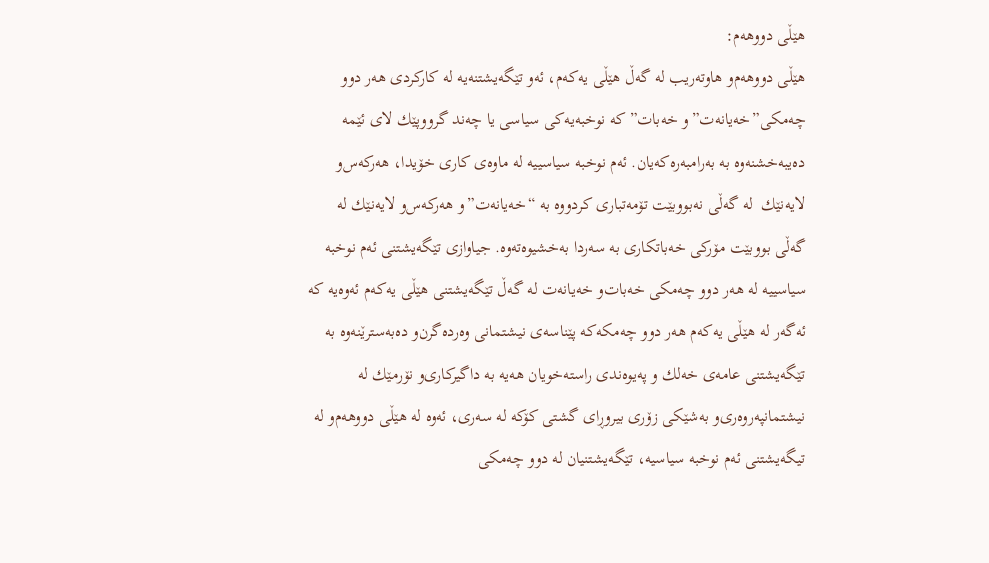هێڵی‌ دووهه‌م‌:
هێڵی‌ دووهه‌م‌و هاوته‌ریب له‌ گه‌ڵ هێڵی‌ یه‌كه‌م، ئه‌و تێگه‌یشتنه‌یه‌ له‌ كاركردی‌ هه‌ر دوو چه‌مكی‌”خه‌یانه‌ت”و خه‌بات” كه‌ نوخبه‌یه‌كی‌ سیاسی‌ یا چه‌ند گرووپێك لای‌ ئێمه‌ ده‌یبه‌خشنه‌وه‌ به‌ به‌رامبه‌ره‌كه‌یان. ئه‌م نوخبه‌ سیاسییه‌ له‌ ماوه‌ی‌ كاری‌ خۆیدا، هه‌ركه‌س‌و لایه‌نێك  له‌ گه‌ڵی‌ نه‌بووبێت تۆمه‌تباری‌ كردووه‌ به‌ “خه‌یانه‌ت‌”و هه‌ركه‌س‌و لایه‌نێك له‌ گه‌ڵی‌ بووبێت مۆركی‌ خه‌باتكاری‌ به‌ سه‌ردا به‌خشیوه‌ته‌وه‌. جیاوازی‌ تێگه‌یشتنی‌ ئه‌م نوخبه‌ سیاسییه‌ له‌ هه‌ر دوو چه‌مكی‌ خه‌بات‌و خه‌یانه‌ت له‌ گه‌ڵ تێگه‌یشتنی‌ هێڵی‌ یه‌كه‌م ئه‌وه‌یه‌ كه‌ ئه‌گه‌ر له‌ هێڵی‌ یه‌كه‌م هه‌ر دوو چه‌مكه‌كه‌ پێناسه‌ی‌ نیشتمانی‌ وه‌رده‌گرن‌و‌ ده‌به‌سترێنه‌وه‌ به‌ تێگه‌یشتنی‌ عامه‌ی‌ خه‌لك و په‌یوه‌ندی‌ راسته‌خویان هه‌یه‌ به‌ داگیركاری‌‌و نۆرمێك له‌ نیشتمانپه‌روه‌ری‌‌و به‌شێكی‌ زۆری‌ بیروڕای‌ گشتی‌ كۆكه‌ له‌ سه‌ری‌، ئه‌وه‌ له‌ هێڵی‌ دووهه‌م‌و له‌ تیگه‌یشتنی‌ ئه‌م نوخبه‌ سیاسیه‌، تێگه‌یشتنیان له‌ دوو چه‌مكی‌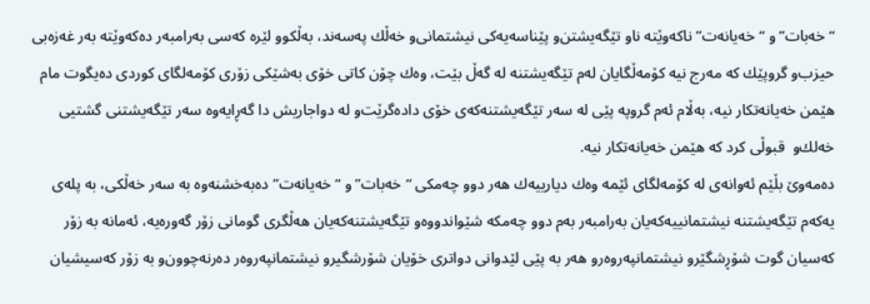“خه‌بات‌”و “خه‌یانه‌ت” ناكه‌وێته‌ ناو تێگه‌یشتن‌و پێناسه‌یه‌كی‌ نیشتمانی‌‌و خه‌ڵك په‌سه‌ند، به‌ڵكوو لێره‌ كه‌سی‌ به‌رامبه‌ر ده‌كه‌وێته‌ به‌ر غه‌زه‌بی‌ حیزب‌و گروپێك كه‌ مه‌رج نیه‌ كۆمه‌ڵگایان له‌م تێگه‌یشتنه‌ له‌ گه‌ڵ بێت، وه‌ك چۆن كاتی‌ خۆی‌ به‌شێكی‌ زۆری‌ كۆمه‌لگای‌ كوردی‌ ده‌یگوت مام هێمن خه‌یانه‌تكار نیه‌، به‌ڵام ئه‌م گروپه‌ پێی‌ له‌ سه‌ر تێگه‌یشتنه‌كه‌ی‌ خۆی‌ داده‌گرێت‌و له‌ دواجاریش دا گه‌ڕایه‌وه‌ سه‌ر تێگه‌یشتنی‌ گشتیی‌ خه‌لك‌و  قبوڵی‌ كرد که هێمن خه‌یانه‌تكار نیه‌.
ده‌مه‌وێ‌ بڵێم ئه‌وانه‌ی‌ له‌ كۆمه‌لگای‌ ئێمه‌ وه‌ك دیارییه‌ك هه‌ر دوو چه‌مكی‌ “خه‌بات”و “خه‌یانه‌ت” ده‌به‌خشنه‌وه‌ به‌ سه‌ر خه‌ڵكی‌، به‌ پله‌ی‌ یه‌كه‌م تێگه‌یشتنه‌ نیشتمانییه‌كه‌یان به‌رامبه‌ر به‌م دوو چه‌مكه‌ شێواندووه‌و تێگه‌یشتنه‌كه‌یان هه‌ڵگری‌ گومانی‌ زۆر گه‌وره‌یه‌، ئه‌مانه‌ به‌ زۆر كه‌سیان گوت شۆڕشگێر‌‌و نیشتمانپه‌روه‌رو هه‌ر به‌ پێی‌ لێدوانی‌ دواتری‌ خۆیان شۆرشگیر‌و نیشتمانپه‌روه‌ر ده‌رنه‌چوون‌و به‌ زۆر كه‌سیشیان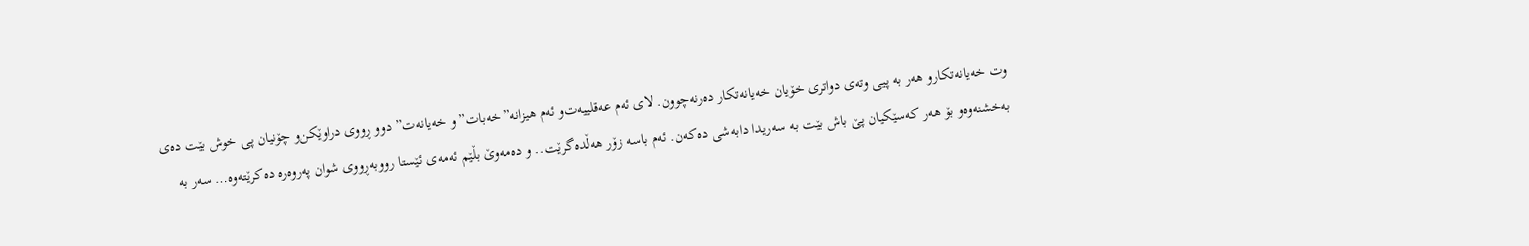وت خه‌یانه‌تكار‌و هه‌ر به‌ پیی‌ وته‌ی‌ دواتری‌ خۆیان خه‌یانه‌تكار ده‌رنه‌چوون. لای‌ ئه‌م عه‌قلییه‌ت‌و ئه‌م هیزانه‌”خه‌بات”و خه‌یانه‌ت” دوو ڕووی‌ دراوێكن‌و چۆنیان پی‌ خوش بێت ده‌ی‌ به‌خشنه‌وه‌و بۆ هه‌ر كه‌سێكیان پێ‌ باش بێت به‌ سه‌ریدا دابه‌شی‌ ده‌كه‌ن. ئه‌م باسه‌ زۆر هه‌ڵده‌گرێت.. و ده‌مه‌وێ‌ بڵێم ئه‌مه‌ی‌ ئێستا رووبه‌ڕووی‌ شوان په‌روه‌ره‌ ده‌كرێته‌وه‌… سه‌ر به‌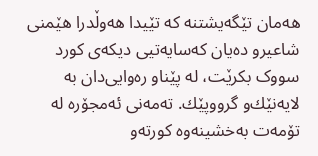هه‌مان تێگه‌یشتنه‌ كه‌ تێیدا هه‌وڵدرا هێمنی‌ شاعیر‌و ده‌یان كه‌سایه‌تیی‌ دیكه‌ی‌ كورد‌ سووک بكرێت، له‌ پێناو ره‌وایی‌‌دان به‌ لایه‌نێك‌و گرووپێك. ته‌مه‌نی‌ ئه‌مجۆره‌ له‌ تۆمه‌ت به‌خشینه‌وه‌ كورته‌‌و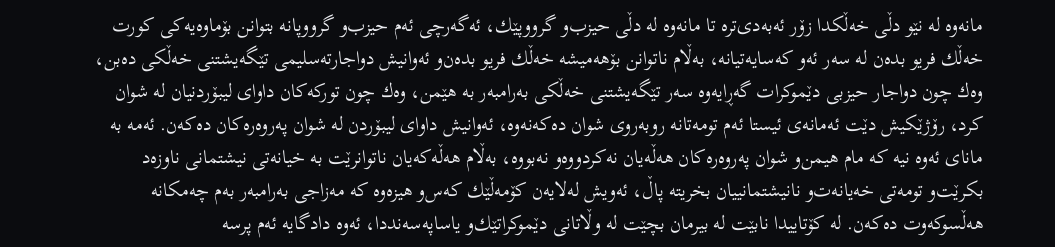مانه‌وه‌ له‌ نێو دڵی‌ خه‌ڵكدا زۆر ئه‌به‌دی‌تره‌ تا مانه‌وه‌ له‌ دڵی‌ حیزب‌و گرووپێك، ئه‌گه‌رچی‌‌ ئه‌م حیزب‌و گرووپانه‌ بتوانن بۆماوه‌یه‌كی‌ كورت خه‌ڵك فریو بده‌ن له‌ سه‌ر ئه‌و كه‌سایه‌تیانه‌، به‌ڵام ناتوانن بۆهه‌میشه‌ خه‌ڵك فریو بده‌ن‌و ئه‌وانیش دواجارته‌سلیمی تێگه‌یشتنی‌ خه‌ڵکی‌ ده‌بن، وه‌ك چون دواجار حیزبی‌ دێموكرات گه‌ڕایه‌وه‌ سه‌ر تێگه‌یشتنی‌ خه‌ڵكی‌ به‌رامبه‌ر به‌ هێمن، وه‌ك چون توركه‌كان داوای‌ لیبۆردنیان له‌ شوان كرد، رۆژێکیش دێت ئه‌مانه‌ی‌ ئیستا ئه‌م تومه‌تانه‌ روبه‌روی‌ شوان ده‌كه‌نه‌وه‌، ئه‌وانیش داو‌ای‌ لیبۆردن له‌ شوان په‌روه‌ره‌كان ده‌كه‌ن. ئه‌مه‌ به‌ مانای‌ ئه‌وه‌ نیه‌ كه‌ مام هیمن‌و شوان په‌روه‌ره‌كان هه‌ڵه‌یان نه‌كردووه‌و نه‌بووه،‌ به‌ڵام هه‌ڵه‌كه‌یان ناتوانرێت به‌ خیانه‌تی‌ نیشتمانی‌ ناوزه‌د بكرێت‌و تومه‌تی‌ خه‌یانه‌ت‌و نانیشتمانییان بخریته‌ پاڵ، ئه‌ویش له‌لایه‌ن كۆمه‌ڵێك كه‌س‌و هیزه‌وه‌ كه‌ مه‌زاجی‌ به‌رامبه‌ر به‌م چه‌مكانه‌ هه‌ڵسوكه‌وت ده‌كه‌ن. له‌ کۆتاییدا نابێت له‌ بیرمان بچێت له‌ وڵاتانی‌ دێموكراتێك‌و یاساپه‌سه‌نددا، ئه‌وه‌ دادگایه‌ ئه‌م پرسه‌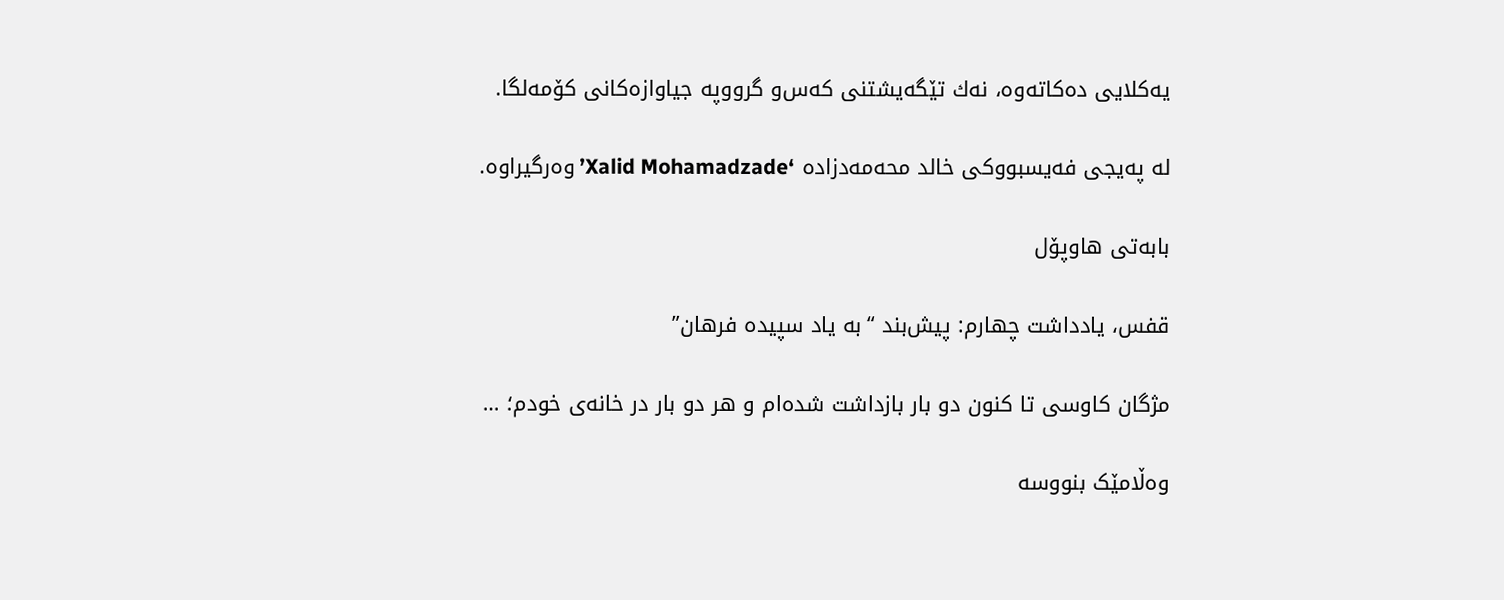یه‌كلایی‌ ده‌كاته‌وه‌، نه‌ك تێگه‌یشتنی‌ كه‌س‌و گرووپه‌ جیاوازه‌كانی‌ كۆمه‌لگا.

له په‌یجی فه‌یسبووکی خالد محه‌مه‌دزاده ‘Xalid Mohamadzade’ وه‌رگیراوه.

بابەتی هاوپۆل

قفس، یادداشت چهارم: پیش‌بند “به یاد سپیده فرهان”

مژگان کاوسی تا کنون دو بار بازداشت شده‌ام و هر دو بار در خانه‌ی خودم؛ …

وەڵامێک بنووسە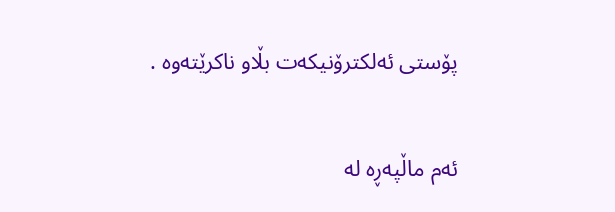پۆستی ئەلکترۆنیکەت بڵاو ناکرێتەوە .

ئەم ماڵپەڕە لە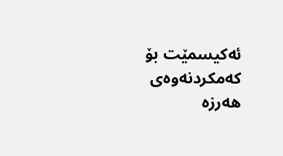ئەکیسمێت بۆ کەمکردنەوەی هەرزە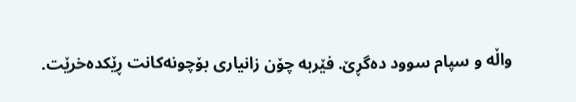واڵە و سپام سوود دەگڕێ. فێربە چۆن زانیاری بۆچونەکانت ڕێکدەخرێت.